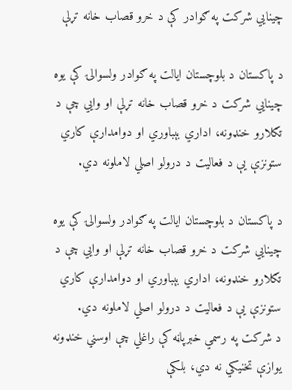چينايي شرکت په ګوادر کې د خرو قصاب خانه تړلې

د پاکستان د بلوچستان ایالت په ګوادر ولسوالۍ کې یوه چینايي شرکت د خرو قصاب خانه تړلې او وایي چې د تګلارو خنډونه، اداري بېباوري او دوامدارې کاري ستونزې یې د فعالیت د درولو اصلي لاملونه دي.

د پاکستان د بلوچستان ایالت په ګوادر ولسوالۍ کې یوه چینايي شرکت د خرو قصاب خانه تړلې او وایي چې د تګلارو خنډونه، اداري بېباوري او دوامدارې کاري ستونزې یې د فعالیت د درولو اصلي لاملونه دي.
د شرکت په رسمي خبرپاڼه کې راغلي چې اوسني خنډونه یوازې تخنیکي نه دي، بلکې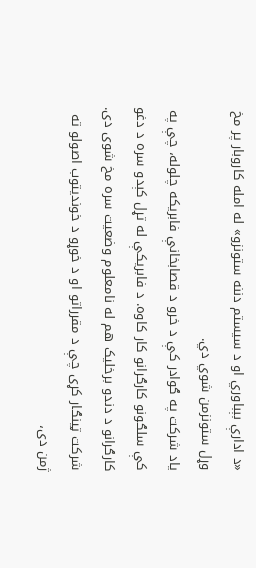«د ادارې بېباوري او د سیستم دننه ستونزو» له امله کاروبار پر مخ وړل ستونزمن شوي دي.
یاد شرکت په ګوادر کې د خرو د قصابخانې فابریکه چلوله، چې په کې سلګونو کارګرانو کار کاوه. د فابریکې له تړل کېدو سره د دغو کارګرانو د دندو برخلیک هم له نامعلوم وضعیت سره مخ شوی دی.
شرکت ټینګار کړی چې د مقرراتو او د خوړو د خوندیتوب اصولو ته ژمن دی،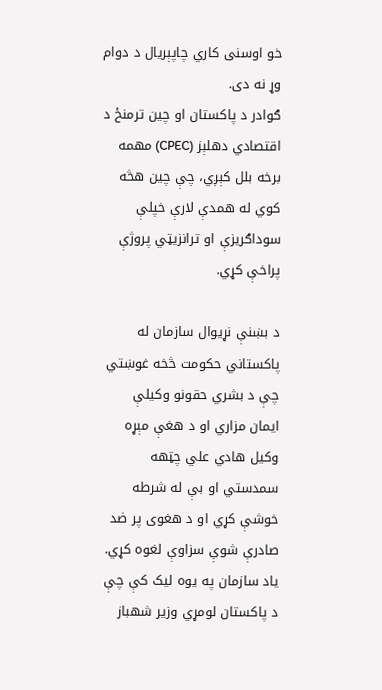خو اوسنی کاري چاپېریال د دوام وړ نه دی.
ګوادر د پاکستان او چین ترمنځ د اقتصادي دهلېز (CPEC) مهمه برخه بلل کېږي، چې چین هڅه کوي له همدې لارې خپلې سوداګریزې او ترانزیټي پروژې پراخې کړي.

د بښنې نړیوال سازمان له پاکستاني حکومت څخه غوښتي چې د بشري حقونو وکیلې ایمان مزاري او د هغې مېړه وکیل هادي علي چټهه سمدستي او بې له شرطه خوشې کړي او د هغوی پر ضد صادرې شوې سزاوې لغوه کړي.
یاد سازمان په یوه لیک کې چې د پاکستان لومړي وزیر شهباز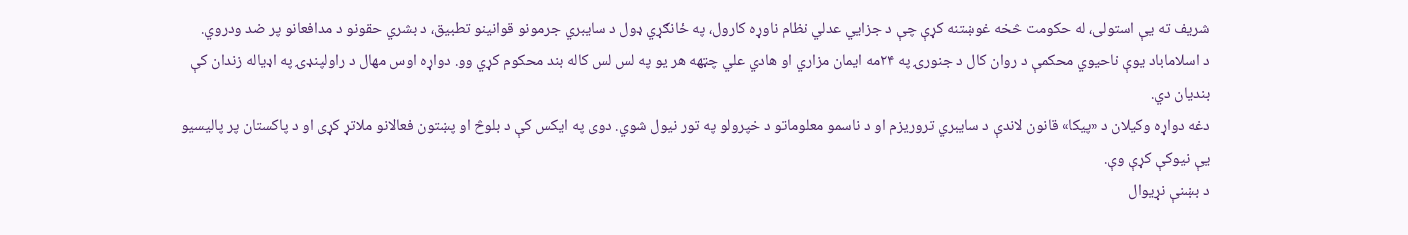شریف ته یې استولی، له حکومت څخه غوښتنه کړې چې د جزایي عدلي نظام ناوړه کارول، په ځانګړي ډول د سایبري جرمونو قوانینو تطبیق، د بشري حقونو د مدافعانو پر ضد ودروي.
د اسلاماباد یوې ناحیوي محکمې د روان کال د جنورۍ په ۲۴مه ایمان مزاري او هادي علي چټهه هر یو په لس لس کاله بند محکوم کړي وو. دواړه اوس مهال د راولپنډۍ په اډیاله زندان کې بنديان دي.
دغه دواړه وکیلان د «پیکا» قانون لاندې د سایبري تروریزم او د ناسمو معلوماتو د خپرولو په تور نیول شوي. دوی په ایکس کې د بلوڅ او پښتون فعالانو ملاتړ کړی او د پاکستان پر پالیسیو یې نیوکې کړې وې.
د بښنې نړیوال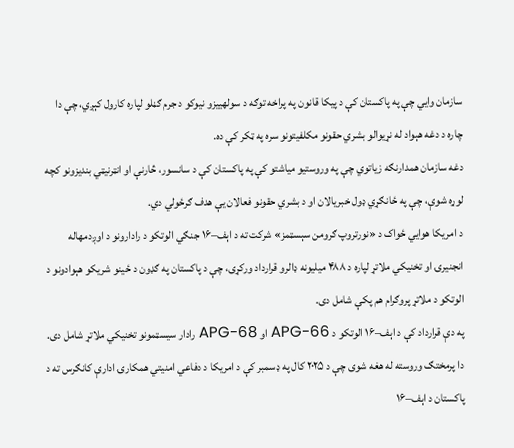سازمان وایي چې په پاکستان کې د پیکا قانون په پراخه توګه د سولهییزو نیوکو د جرم ګڼلو لپاره کارول کېږي، چې دا چاره د دغه هېواد له نړیوالو بشري حقونو مکلفیتونو سره په ټکر کې ده.
دغه سازمان همدارنګه زیاتوي چې په وروستیو میاشتو کې په پاکستان کې د سانسور، څارنې او انټرنیټي بندیزونو کچه لوړه شوې، چې په ځانګړي ډول خبریالان او د بشري حقونو فعالان یې هدف ګرځولي دي.
د امریکا هوايي ځواک د «نورتروپ ګرومن سېسټمز» شرکت ته د اېف–۱۶ جنګي الوتکو د رادارونو د اوږدمهاله انجنيرۍ او تخنیکي ملاتړ لپاره د ۴۸۸ میلیونه ډالرو قرارداد ورکړی، چې د پاکستان په ګډون د ځینو شریکو هېوادونو د الوتکو د ملاتړ پروګرام هم پکې شامل دی.
په دې قرارداد کې د اېف–۱۶ الوتکو د APG-66 او APG-68 رادار سیسټمونو تخنیکي ملاتړ شامل دی.
دا پرمختګ وروسته له هغه شوی چې د ۲۰۲۵ کال په ډسمبر کې د امریکا د دفاعي امنیتي همکارۍ ادارې کانګرس ته د پاکستان د اېف–۱۶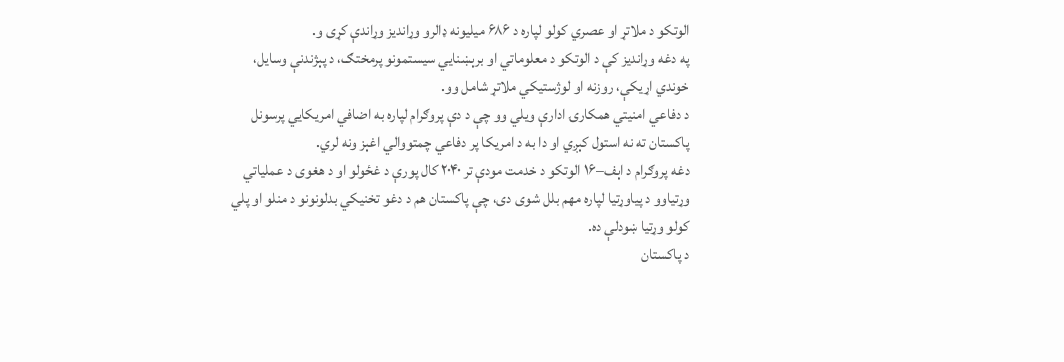الوتکو د ملاتړ او عصري کولو لپاره د ۶۸۶ میلیونه ډالرو وړاندیز وړاندې کړی و.
په دغه وړاندیز کې د الوتکو د معلوماتي او برېښنايي سیستمونو پرمختګ، د پېژندنې وسایل، خوندي اړیکې، روزنه او لوژستیکي ملاتړ شامل وو.
د دفاعي امنیتي همکارۍ ادارې ویلي وو چې د دې پروګرام لپاره به اضافي امریکایي پرسونل پاکستان ته نه استول کېږي او دا به د امریکا پر دفاعي چمتووالي اغېز ونه لري.
دغه پروګرام د اېف–۱۶ الوتکو د خدمت مودې تر ۲۰۴۰ کال پورې د غځولو او د هغوی د عملیاتي وړتیاوو د پیاوړتیا لپاره مهم بلل شوی دی، چې پاکستان هم د دغو تخنیکي بدلونونو د منلو او پلي کولو وړتیا ښودلې ده.
د پاکستان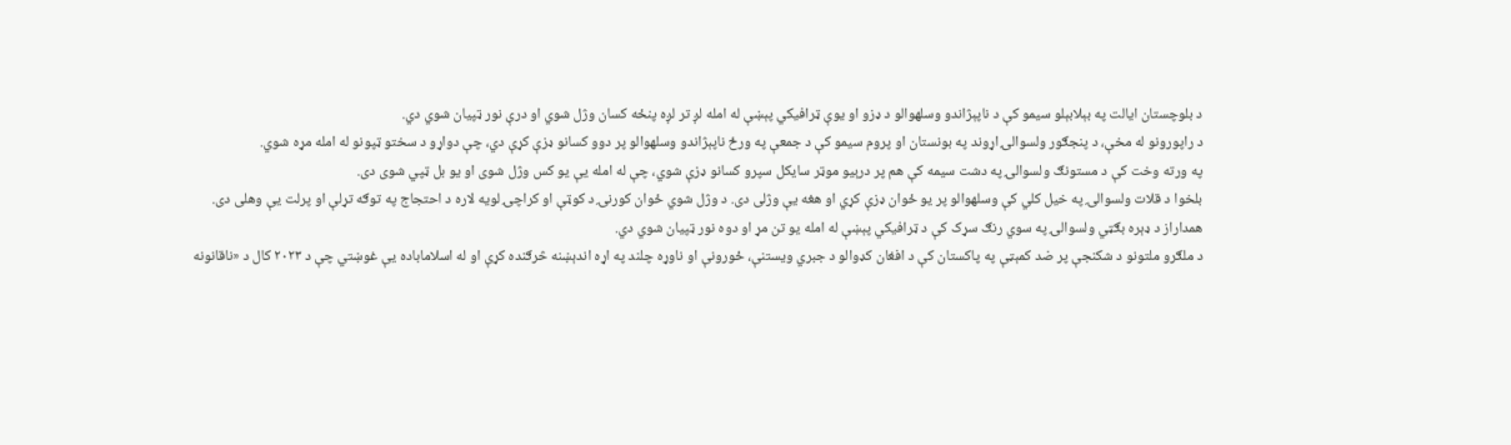د بلوچستان ایالت په بېلابېلو سیمو کې د ناپېژاندو وسلهوالو د ډزو او یوې ټرافیکي پېښې له امله لږ تر لږه پنځه کسان وژل شوي او درې نور ټپیان شوي دي.
د راپورونو له مخې، د پنجګور ولسوالۍ اړوند په بونستان او پروم سیمو کې د جمعې په ورځ ناپېژاندو وسلهوالو پر دوو کسانو ډزې کړې دي، چې دواړو د سختو ټپونو له امله مړه شوي.
په ورته وخت کې د مستونګ ولسوالۍ په دشت سیمه کې هم پر درېیو موټر سایکل سپرو کسانو ډزې شوي، چې له امله یې یو کس وژل شوی او یو بل ټپي شوی دی.
بلخوا د قلات ولسوالۍ په خیل کلي کې وسلهوالو پر یو ځوان ډزې کړي او هغه یې وژلی دی. د وژل شوي ځوان کورنۍ د کوټې او کراچۍ لویه لاره د احتجاج په توګه تړلې او پرلت یې وهلی دی.
همداراز د ډېره بګټي ولسوالۍ په سوي رنګ سړک کې د ټرافیکي پېښې له امله یو تن مړ او دوه نور ټپیان شوي دي.
د ملګرو ملتونو د شکنجې پر ضد کمېټې په پاکستان کې د افغان کډوالو د جبري ویستنې، ځورونې او ناوړه چلند په اړه اندېښنه څرګنده کړې او له اسلاماباده یې غوښتي چې د ۲۰۲۳ کال د «ناقانونه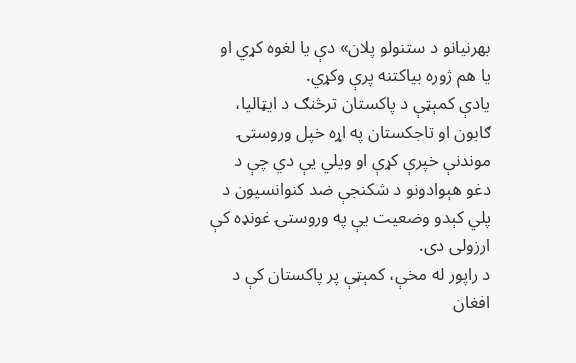بهرنیانو د ستنولو پلان» دې یا لغوه کړي او یا هم ژوره بیاکتنه پرې وکړي.
یادې کمېټې د پاکستان ترڅنګ د ایټالیا، ګابون او تاجکستان په اړه خپل وروستۍ موندنې خپرې کړې او ویلي یې دي چې د دغو هېوادونو د شکنجې ضد کنوانسیون د پلي کېدو وضعیت یې په وروستۍ غونډه کې ارزولی دی.
د راپور له مخې، کمېټې پر پاکستان کې د افغان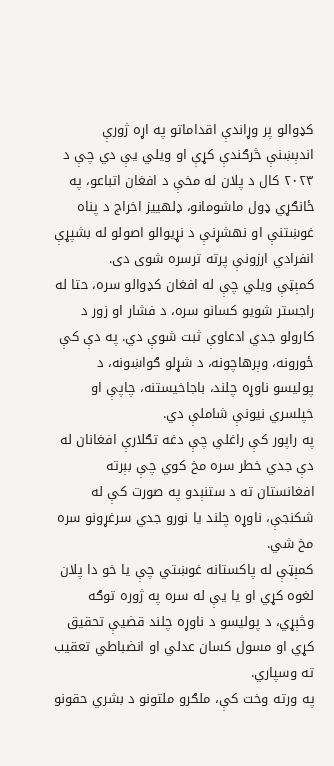کډوالو پر وړاندې اقداماتو په اړه ژورې اندېښنې څرګندې کړې او ویلي یې دي چې د ۲۰۲۳ کال د پلان له مخې د افغان اتباعو، په ځانګړي ډول ماشومانو، ډلهییز اخراج د پناه غوښتنې او نهشړنې د نړیوالو اصولو له بشپړې انفرادي ارزونې پرته ترسره شوی دی.
کمېټې ویلي چې له افغان کډوالو سره، حتا له راجستر شویو کسانو سره، د فشار او زور د کارولو جدي ادعاوې ثبت شوې دي. په دې کې ځورونه، وېرهاچونه، د شړلو ګواښونه، د پولیسو ناوړه چلند، باجاخیستنه، چاپې او خپلسري نیونې شاملې دي.
په راپور کې راغلي چې دغه تګلارې افغانان له دې جدي خطر سره مخ کوي چې بېرته افغانستان ته د ستنېدو په صورت کې له شکنجې، ناوړه چلند یا نورو جدي سرغړونو سره مخ شي.
کمېټې له پاکستانه غوښتي چې یا خو دا پلان لغوه کړي او یا یې له سره په ژوره توګه وڅېړي، د پولیسو د ناوړه چلند قضیې تحقیق کړي او مسول کسان عدلي او انضباطي تعقیب ته وسپاري.
په ورته وخت کې، ملګرو ملتونو د بشري حقونو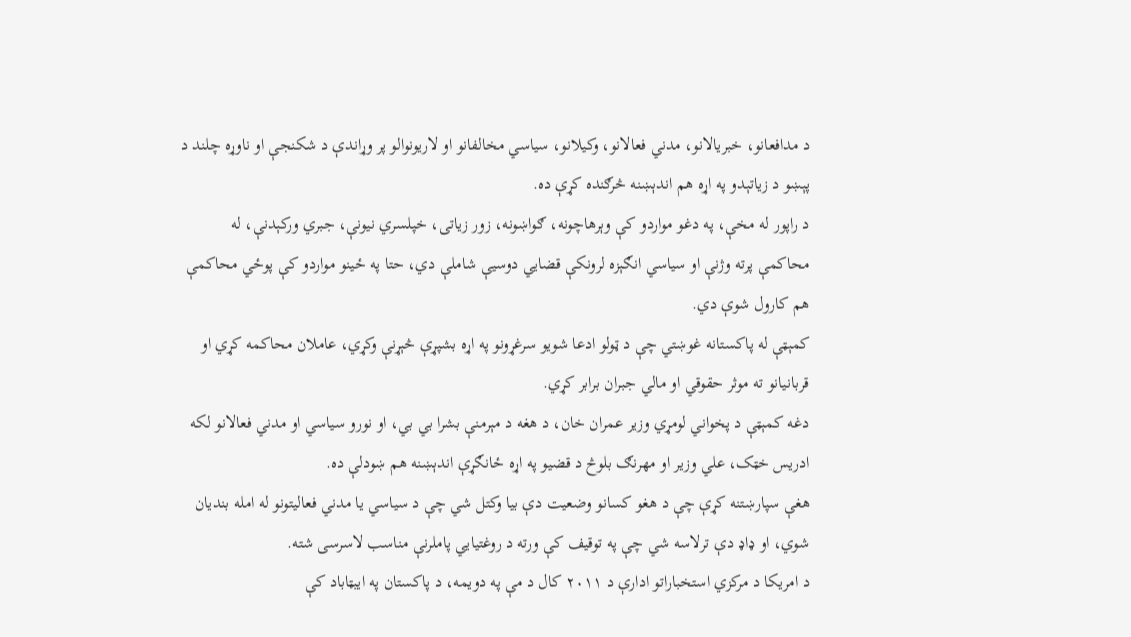د مدافعانو، خبریالانو، مدني فعالانو، وکیلانو، سیاسي مخالفانو او لاریونوالو پر وړاندې د شکنجې او ناوړه چلند د پېښو د زیاتېدو په اړه هم اندېښنه څرګنده کړې ده.
د راپور له مخې، په دغو مواردو کې وېرهاچونه، ګواښونه، زور زیاتی، خپلسري نیونې، جبري ورکېدنې، له محاکمې پرته وژنې او سیاسي انګېزه لرونکې قضایي دوسیې شاملې دي، حتا په ځینو مواردو کې پوځي محاکمې هم کارول شوې دي.
کمېټې له پاکستانه غوښتي چې د ټولو ادعا شویو سرغړونو په اړه بشپړې څېړنې وکړي، عاملان محاکمه کړي او قربانیانو ته موثر حقوقي او مالي جبران برابر کړي.
دغه کمېټې د پخواني لومړي وزیر عمران خان، د هغه د مېرمنې بشرا بي بي، او نورو سیاسي او مدني فعالانو لکه ادریس خټک، علي وزیر او مهرنګ بلوڅ د قضیو په اړه ځانګړې اندېښنه هم ښودلې ده.
هغې سپارښتنه کړې چې د هغو کسانو وضعیت دې بیا وکتل شي چې د سیاسي یا مدني فعالیتونو له امله بندیان شوي، او ډاډ دې ترلاسه شي چې په توقیف کې ورته د روغتیايي پاملرنې مناسب لاسرسی شته.
د امریکا د مرکزي استخباراتو ادارې د ۲۰۱۱ کال د مې په دویمه، د پاکستان په ایبټاباد کې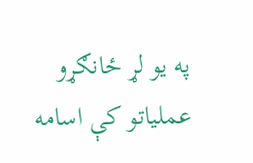په یو لړ ځانګړو عملیاتو کې اسامه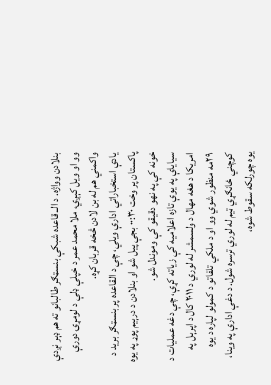بنلادن وواژه. د الـ.قاعده شبکې بنسټګر طالبانو ته هم ډېر نږدې وو او ویل کېږي، ملا محمد عمر د خپلې ډلې د لومړۍ دورې واکمني هم له بن لادن څخه قربان کړه.
یادې استخباراتي ادارې ویلي، چې د القاعده پر بنسټګر برید د پاکستان پر وخت ۰۰:۳۰ بجې پيل شو او بنلادن د درېیم پوړ په یوه خونه کې په نهو دقیقو کې وموندل شو.
سيایاې په یوې تازه اعلامیه کې زیاته کړې، چې دغه عملیات د امریکا د هغه مهال د ولسمشر له لوري د ۲۰۱۱ کال د اپرېل په ۲۹مه منظور شوي وو او د ملکي تلفاتو د کمولو لپاره د یوه کوچني ځانګړي ټیم له لوري ترسره شول. د دغې ادارې په وینا، یوه چورلکه سقوط شوه،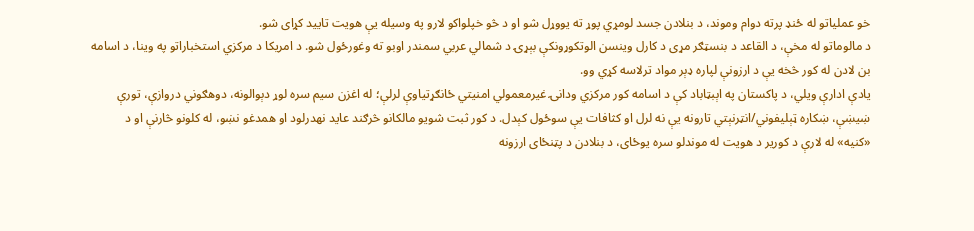خو عملیاتو له ځنډ پرته دوام وموند، د بنلادن جسد لومړي پوړ ته یووړل شو او د څو خپلواکو لارو په وسیله یې هویت تایید کړای شو.
د مالوماتو له مخې، د القاعد د بنسټګر مړی د کارل وینسن الوتکوړونکې بېړۍ د شمالي عربي سمندر اوبو ته وغورځول شو. د امریکا د مرکزي استخباراتو په وینا، د اسامه بن لادن له کور څخه یې د ارزونې لپاره ډېر مواد ترلاسه کړي وو.
یادې ادارې ویلي، د پاکستان په اېبټاباد کې د اسامه کور مرکزي ودانۍ غیرمعمولي امنیتي ځانګړتیاوې لرلې؛ له اغزن سیم سره لوړ دېوالونه، دوهګوني دروازې، تورې ښیښې، ښکاره ټېليفوني/انټرنېتي تارونه یې نه لرل او کثافات یې سوځول کېدل. د کور ثبت شويو مالکانو څرګند عاید نهدرلود او همدغو نښو، له کلونو څارنې او د «کنیه» له لارې د کوریر د هویت له موندلو سره یوځای، د بنلادن د پټنځای ارزونه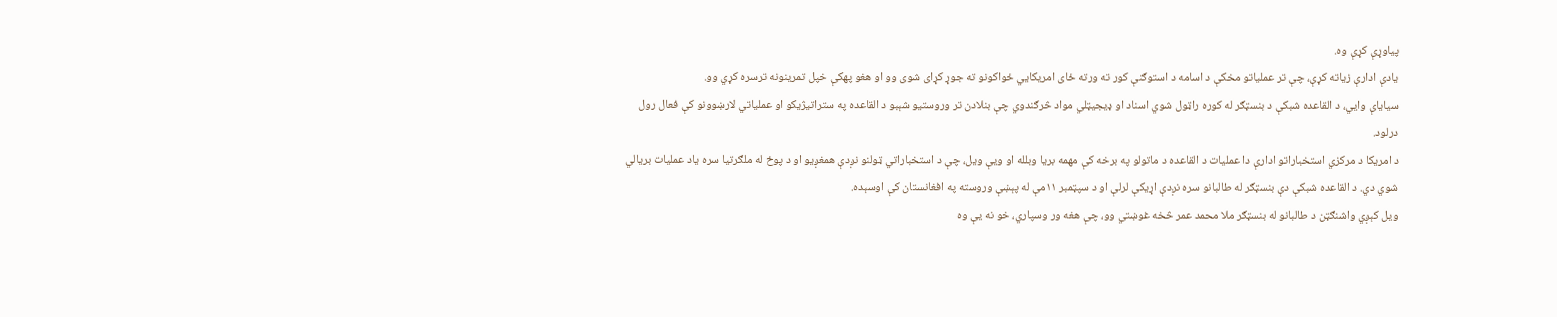پیاوړې کړې وه.
یادې ادارې زیاته کړې، چې تر عملیاتو مخکې د اسامه د استوګنې کور ته ورته ځای امریکایي ځواکونو ته جوړ کړای شوی وو او هغو پهکې خپل تمرینونه ترسره کړي وو.
سيایاې وایي، د القاعده شبکې د بنسټګر له کوره راټول شوي اسناد او ډیجیټلي مواد څرګندوي چې بنلادن تر وروستیو شېبو د القاعده په ستراتیژیکو او عملیاتي لارښوونو کې فعال رول درلود.
د امریکا د مرکزي استخباراتو ادارې دا عملیات د القاعده د ماتولو په برخه کې مهمه بریا وبلله او ویې ویل، چې د استخباراتي ټولنو نږدې همغږیو او د پوځ له ملګرتیا سره یاد عملیات بریالي شوي دي. د القاعده شبکې دې بنسټګر له طالبانو سره نږدې اړیکې لرلې او د سپټمبر ۱۱مې له پېښې وروسته په افغانستان کې اوسېده.
ویل کېږي واشنګټن د طالبانو له بنسټګر ملا محمد عمر څخه غوښتي وو، چې هغه ور وسپاري، خو نه یې وه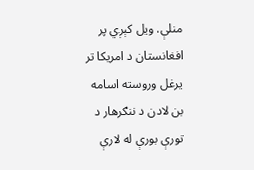منلې. ویل کېږي پر افغانستان د امریکا تر یرغل وروسته اسامه بن لادن د ننګرهار د تورې بورې له لارې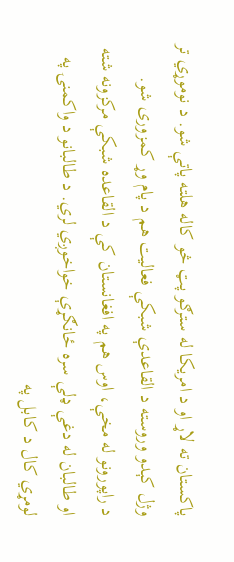پاکستان ته لاړ او د امریکا له سترګو پټ څو کاله هلته پاتې شو. د نوموړي تر وژل کېدو وروسته د القاعدې شبکې فعالیت هم د پام وړ کمزوری شو.
د راپورونو له مخې، اوس هم په افغانستان کې د القاعده شبکې مرکزونه شته او طالبان له دغې ډلې سره ځانګړې خواخوږي لري. د طالبانو د واکمنۍ په لومړي کال د کابل په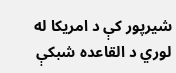شیرپور کې د امریکا له لوري د القاعده شبکې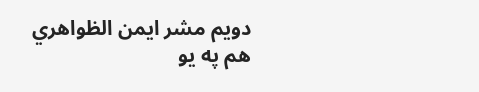دویم مشر ایمن الظواهري هم په یو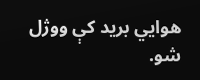هوایي برید کې ووژل شو.